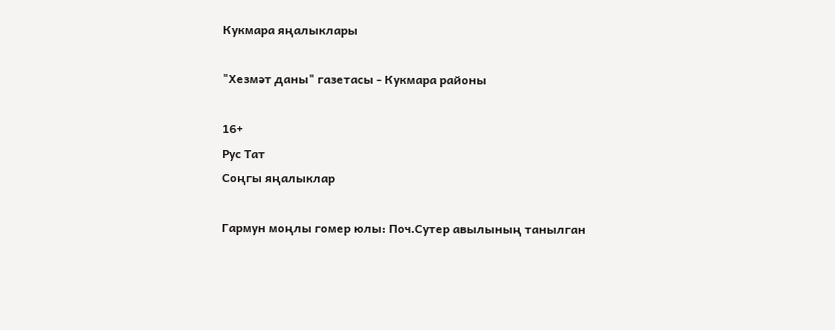Кукмара яңалыклары

"Хезмәт даны" газетасы - Кукмара районы

16+
Рус Тат
Соңгы яңалыклар

Гармун моңлы гомер юлы: Поч.Сутер авылының танылган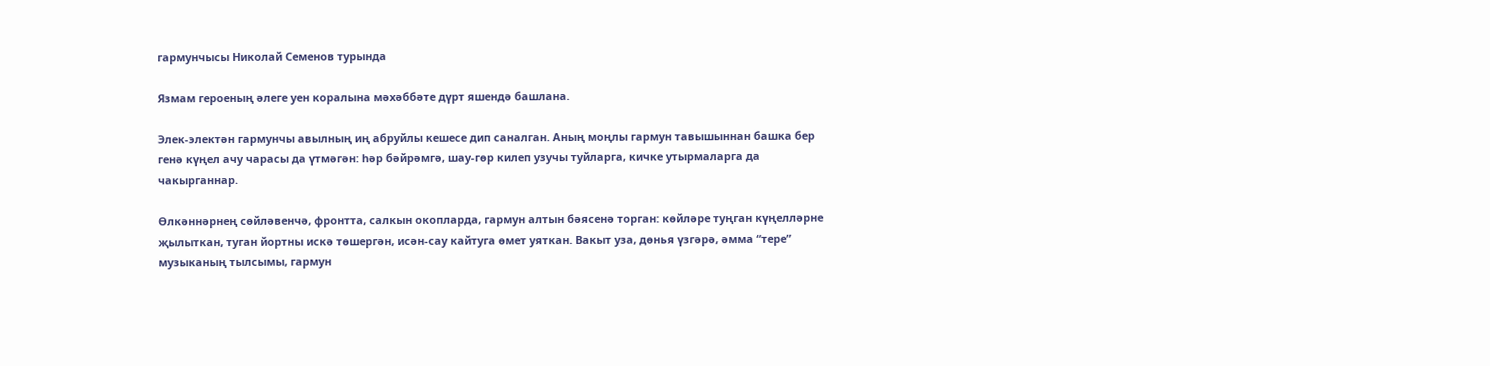гармунчысы Николай Семенов турында

Язмам героеның әлеге уен коралына мәхәббәте дүрт яшендә башлана.

Элек-электән гармунчы авылның иң абруйлы кешесе дип саналган. Аның моңлы гармун тавышыннан башка бер генә күңел ачу чарасы да үтмәгән: һәр бәйрәмгә, шау-гөр килеп узучы туйларга, кичке утырмаларга да чакырганнар.

Өлкәннәрнең сөйләвенчә, фронтта, салкын окопларда, гармун алтын бәясенә торган: көйләре туңган күңелләрне җылыткан, туган йортны искә төшергән, исән-сау кайтуга өмет уяткан. Вакыт уза, дөнья үзгәрә, әмма “тере” музыканың тылсымы, гармун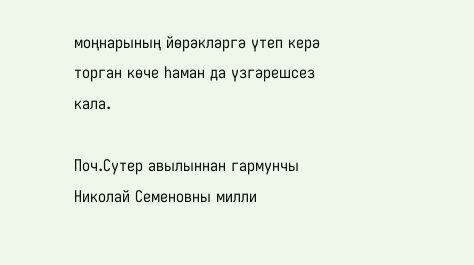моңнарының йөрәкләргә үтеп керә торган көче һаман да үзгәрешсез кала.

Поч.Сутер авылыннан гармунчы Николай Семеновны милли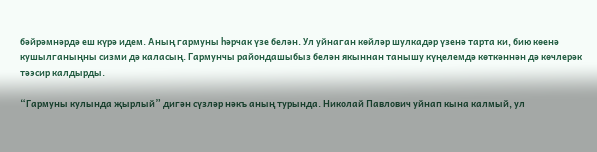бәйрәмнәрдә еш күрә идем. Аның гармуны һәрчак үзе белән. Ул уйнаган көйләр шулкадәр үзенә тарта ки, бию көенә кушылганыңны сизми дә каласың. Гармунчы райондашыбыз белән якыннан танышу күңелемдә көткәннән дә көчлерәк тәэсир калдырды.

“Гармуны кулында җырлый” дигән сүзләр нәкъ аның турында. Николай Павлович уйнап кына калмый, ул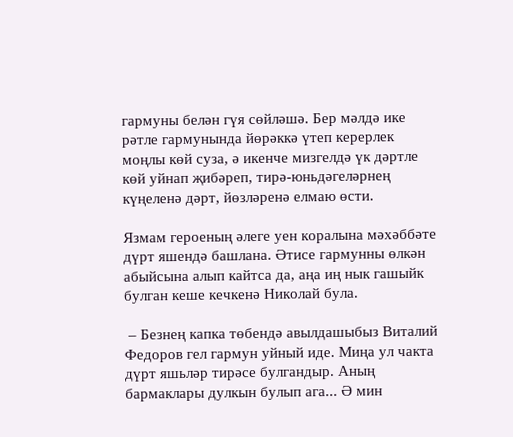гармуны белән гүя сөйләшә. Бер мәлдә ике рәтле гармунында йөрәккә үтеп керерлек моңлы көй суза, ә икенче мизгелдә үк дәртле көй уйнап җибәреп, тирә-юньдәгеләрнең күңеленә дәрт, йөзләренә елмаю өсти.

Язмам героеның әлеге уен коралына мәхәббәте дүрт яшендә башлана. Әтисе гармунны өлкән абыйсына алып кайтса да, аңа иң нык гашыйк булган кеше кечкенә Николай була.

 – Безнең капка төбендә авылдашыбыз Виталий Федоров гел гармун уйный иде. Миңа ул чакта дүрт яшьләр тирәсе булгандыр. Аның бармаклары дулкын булып ага... Ә мин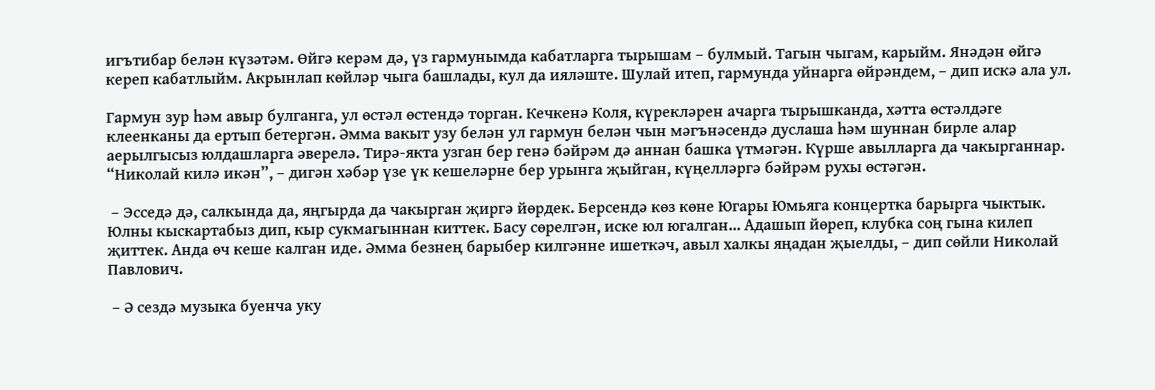игътибар белән күзәтәм. Өйгә керәм дә, үз гармунымда кабатларга тырышам – булмый. Тагын чыгам, карыйм. Янәдән өйгә кереп кабатлыйм. Акрынлап көйләр чыга башлады, кул да ияләште. Шулай итеп, гармунда уйнарга өйрәндем, – дип искә ала ул.

Гармун зур һәм авыр булганга, ул өстәл өстендә торган. Кечкенә Коля, күрекләрен ачарга тырышканда, хәтта өстәлдәге клеенканы да ертып бетергән. Әмма вакыт узу белән ул гармун белән чын мәгънәсендә дуслаша һәм шуннан бирле алар аерылгысыз юлдашларга әверелә. Тирә-якта узган бер генә бәйрәм дә аннан башка үтмәгән. Күрше авылларга да чакырганнар. “Николай килә икән”, – дигән хәбәр үзе үк кешеләрне бер урынга җыйган, күңелләргә бәйрәм рухы өстәгән.

 – Эсседә дә, салкында да, яңгырда да чакырган җиргә йөрдек. Берсендә көз көне Югары Юмьяга концертка барырга чыктык. Юлны кыскартабыз дип, кыр сукмагыннан киттек. Басу сөрелгән, иске юл югалган... Адашып йөреп, клубка соң гына килеп җиттек. Анда өч кеше калган иде. Әмма безнең барыбер килгәнне ишеткәч, авыл халкы яңадан җыелды, – дип сөйли Николай Павлович.

 – Ә сездә музыка буенча уку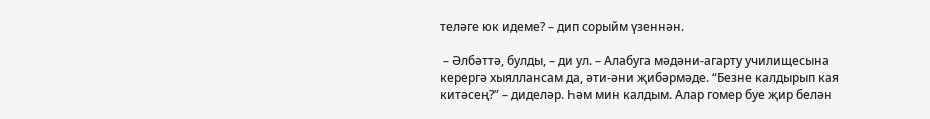теләге юк идеме? – дип сорыйм үзеннән.

 – Әлбәттә, булды, – ди ул. – Алабуга мәдәни-агарту училищесына керергә хыяллансам да, әти-әни җибәрмәде. “Безне калдырып кая китәсең?” – диделәр. Һәм мин калдым. Алар гомер буе җир белән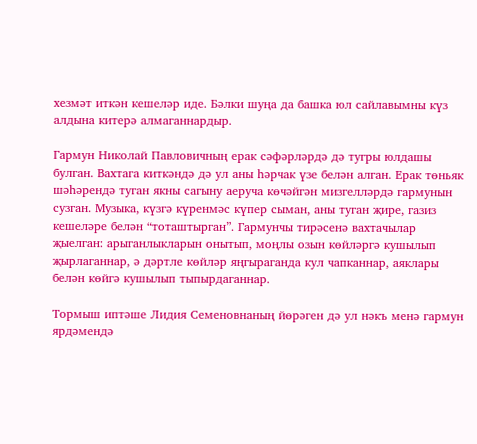хезмәт иткән кешеләр иде. Бәлки шуңа да башка юл сайлавымны күз алдына китерә алмаганнардыр.

Гармун Николай Павловичның ерак сәфәрләрдә дә тугры юлдашы булган. Вахтага киткәндә дә ул аны һәрчак үзе белән алган. Ерак төньяк шәһәрендә туган якны сагыну аеруча көчәйгән мизгелләрдә гармунын сузган. Музыка, күзгә күренмәс күпер сыман, аны туган җире, газиз кешеләре белән “тоташтырган”. Гармунчы тирәсенә вахтачылар җыелган: арыганлыкларын онытып, моңлы озын көйләргә кушылып җырлаганнар, ә дәртле көйләр яңгыраганда кул чапканнар, аяклары белән көйгә кушылып тыпырдаганнар.

Тормыш иптәше Лидия Семеновнаның йөрәген дә ул нәкъ менә гармун ярдәмендә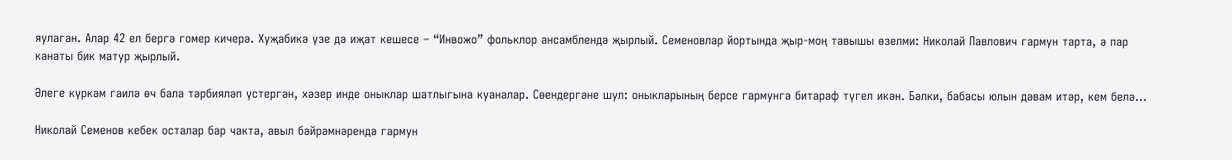яулаган. Алар 42 ел бергә гомер кичерә. Хуҗабикә үзе дә иҗат кешесе – “Инвожо” фольклор ансамблендә җырлый. Семеновлар йортында җыр-моң тавышы өзелми: Николай Павлович гармун тарта, ә пар канаты бик матур җырлый.

Әлеге күркәм гаилә өч бала тәрбияләп үстергән, хәзер инде оныклар шатлыгына куаналар. Сөендергәне шул: оныкларының берсе гармунга битараф түгел икән. Бәлки, бабасы юлын дәвам итәр, кем белә…

Николай Семенов кебек осталар бар чакта, авыл бәйрәмнәрендә гармун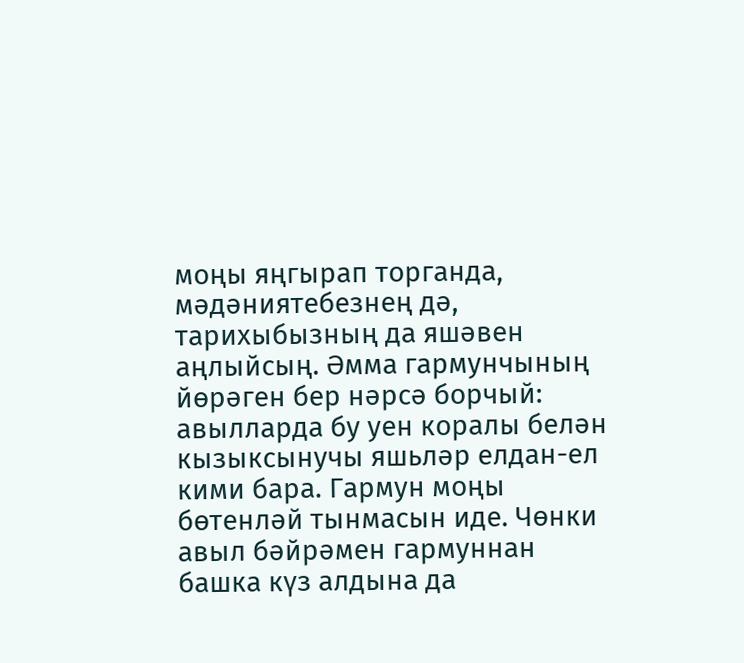моңы яңгырап торганда, мәдәниятебезнең дә, тарихыбызның да яшәвен аңлыйсың. Әмма гармунчының йөрәген бер нәрсә борчый: авылларда бу уен коралы белән кызыксынучы яшьләр елдан-ел кими бара. Гармун моңы бөтенләй тынмасын иде. Чөнки авыл бәйрәмен гармуннан башка күз алдына да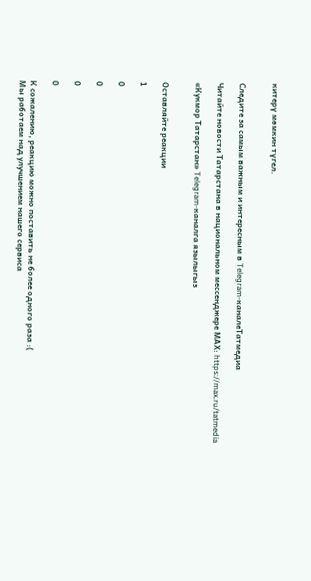китерү мөмкин түгел.


Следите за самым важным и интересным в Telegram-каналеТатмедиа

Читайте новости Татарстана в национальном мессенджере MАХ: https://max.ru/tatmedia

«Кукмор Татарстан» Telegram-каналга язылыгыз


Оставляйте реакции

1

0

0

0

0

К сожалению, реакцию можно поставить не более одного раза :(
Мы работаем над улучшением нашего сервиса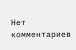Нет комментариев